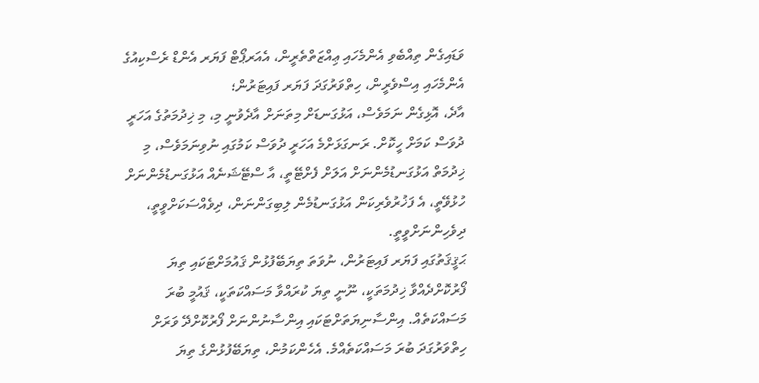ވަޑައިގެން ތިއްބެވި އެންމެހައި ޢިއްޒަތްތެރީން، އެއަރޕޯޓް ފަޔަރ އެންޑް ރެސްކިއުގެ އެންމެހައި އިސްވެރީން، ހިތްވަރުގަދަ ފަޔަރ ފައިޓަރުން؛
އާދެ، އޮޅިގެން ނަމަވެސް، އަޅުގަނޑަށް މިތަނަށް އާދެވުނީ މި، މި ޚިދުމަތުގެ އަހަރީ ދުވަސް ކަމަށް ހީކޮށް. ރަނގަޅަށްމެ އަހަރީ ދުވަސް ކަމުގައި ނުވިނަމަވެސް، މި ޚިދުމަތް އަޅުގަނޑުމެންނަށް އަލަށް ފެށްޓޭތީ، އާ ސްޓޭޝަނެއް އަޅުގަނޑުމެންނަށް ހުޅުވޭތީ، އެ ފަޚުރުވެރިކަން އަޅުގަނޑުމެން ލިބިގަންނަން، ދިވެއްސަކަށްވީތީ، ދިވެހިންނަށްވީތީ.
ޙަޤީޤަތުގައި ފަޔަރ ފައިޓަރުން، ނުވަތަ ތިޔަބޭފުޅުން ޤައުމަށްޓަކައި ތިޔަ ފޯރުކޮށްދެއްވާ ޚިދުމަތަކީ، ނޫނީ ތިޔަ ކުރައްވާ މަސައްކަތަކީ، ޤައުމީ ބުރަ މަސައްކަތެއް. އިންސާނިޔަތަށްޓަކައި އިންސާނުންނަށް ފޯރުކޮށްދޭ ވަރަށް ހިތްވަރުގަދަ ބުރަ މަސައްކަތެއްމެ. އެހެންކަމުން، ތިޔަބޭފުޅުންގެ ތިޔަ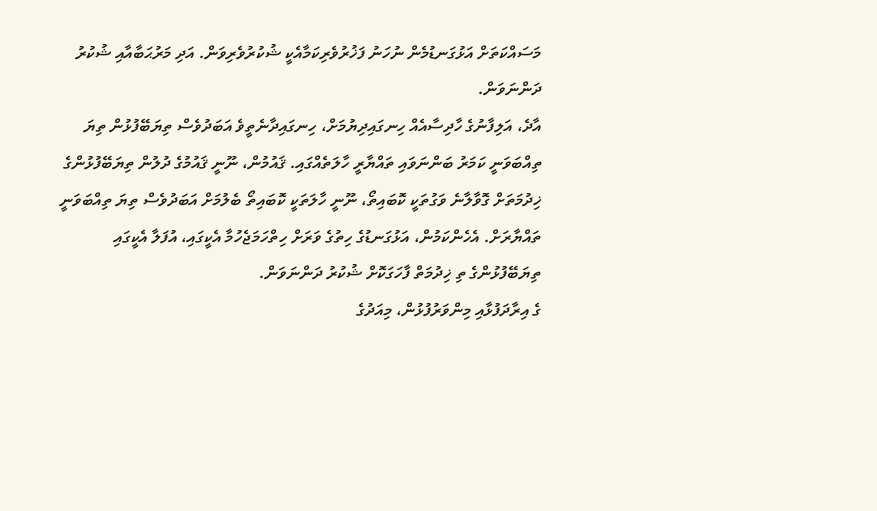މަސައްކަތަށް އަޅުގަނޑުމެން ނުހަނު ފަޚުރުވެރިކަމާއެކީ ޝުކުރުވެރިވަން. އަދި މަރުޙަބާއާއި ޝުކުރު ދަންނަވަން.
އާދެ، އަލިފާނުގެ ހާދިސާއެއް ހިނގައިދިޔުމަށް، ހިނގައިދާނެތީވެ އަބަދުވެސް ތިޔަބޭފުޅުން ތިޔަ ތިއްބަވަނީ ކަމަރު ބަންނަވައި ތައްޔާރީ ހާލަތެއްގައި. ޤައުމުން، ނޫނީ ޤައުމުގެ ދުލުން ތިޔަބޭފުޅުންގެ ޚިދުމަތަށް ގޮވާލާނެ ވަގުތަކީ ކޮބައިތޯ، ނޫނީ ހާލަތަކީ ކޮބައިތޯ ބެލުމަށް އަބަދުވެސް ތިޔަ ތިއްބަވަނީ ތައްޔާރަށް. އެހެންކަމުން، އަޅުގަނޑުގެ ހިތުގެ ވަރަށް ހިތްހަމަޖެހުމާ އެކީގައި، އުފަލާ އެކީގައި ތިޔަބޭފުޅުންގެ ތި ޚިދުމަތް ފާހަގަކޮށް ޝުކުރު ދަންނަވަން.
ގެ އިރާދަފުޅާއި މިންވަރުފުޅުން، މިއަދުގެ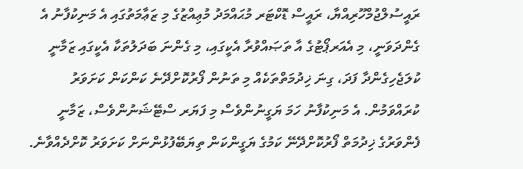ރައީސުލްޖުމްހޫރިއްޔާ، ރައީސް ޑޮކްޓަރ މުޙައްމަދު މުޢިއްޒުގެ މި ޒަޢާމަތުގައި އެ މަނިކުފާނު އެ ގެންދަވަނީ، މި އެއަރޕޯޓުގެ އާ ތަޞައްވުރާ އެކީގައި، މި ގެންނަ ބަދަލުތަކާ އެކީގައި ޒަމާނީ ކުލަޖެހިގެންދާ ފަދަ، ގިނަ ޚިދުމަތްތަކެއް މި ތަނުން ފޯރުކޮށްދޭނެ ކަންކަން ކަށަވަރު ކުރައްވަމުން. އެ މަނިކުފާނު ހަމަ ޔަގީނުންވެސް މި ފަޔަރ ސްޓޭޝަނުންވެސް، ޒަމާނީ ފެންވަރުގެ ޚިދުމަތް ފޯރުކޮށްދޭނޭ ކަމުގެ ޔަގީންކަން ތިޔަބޭފުޅުންނަށް ކަށަވަރު ކޮށްދެއްވާނެ.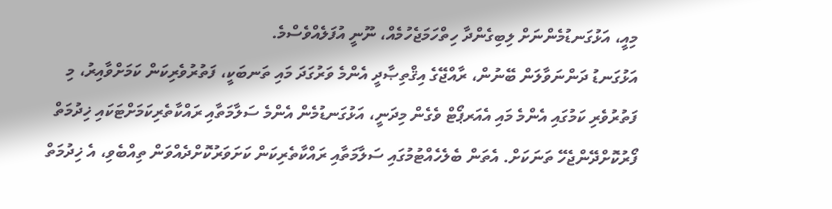މިއީ، އަޅުގަނޑުމެންނަށް ލިބިގެންދާ ހިތްހަމަޖެހުމެއް، ނޫނީ އުފަލެއްވެސްމެ.
އަޅުގަނޑު ދަންނަވާލަން ބޭނުން، ރާއްޖޭގެ އިޤްތިޞާދީ އެންމެ ވަރުގަދަ މައި ތަނބަކީ، ފަތުރުވެރިކަން ކަމަށްވާއިރު، މި ފަތުރުވެރި ކަމުގައި އެންމެ މައި އެއަރޕޯޓް ވެގެން މިދަނީ، އަޅުގަނޑުމެން އެންމެ ސަލާމަތާއި ރައްކާތެރިކަމަށްޓަކައި ޚިދުމަތް ފޯރުކޮށްދޭންޖެހޭ ތަނަކަށް. އެތަން ބެލެހެއްޓުމުގައި ސަލާމަތާއި ރައްކާތެރިކަން ކަށަވަރުކޮށްދެއްވަން ތިއްބެވި، އެ ޚިދުމަތް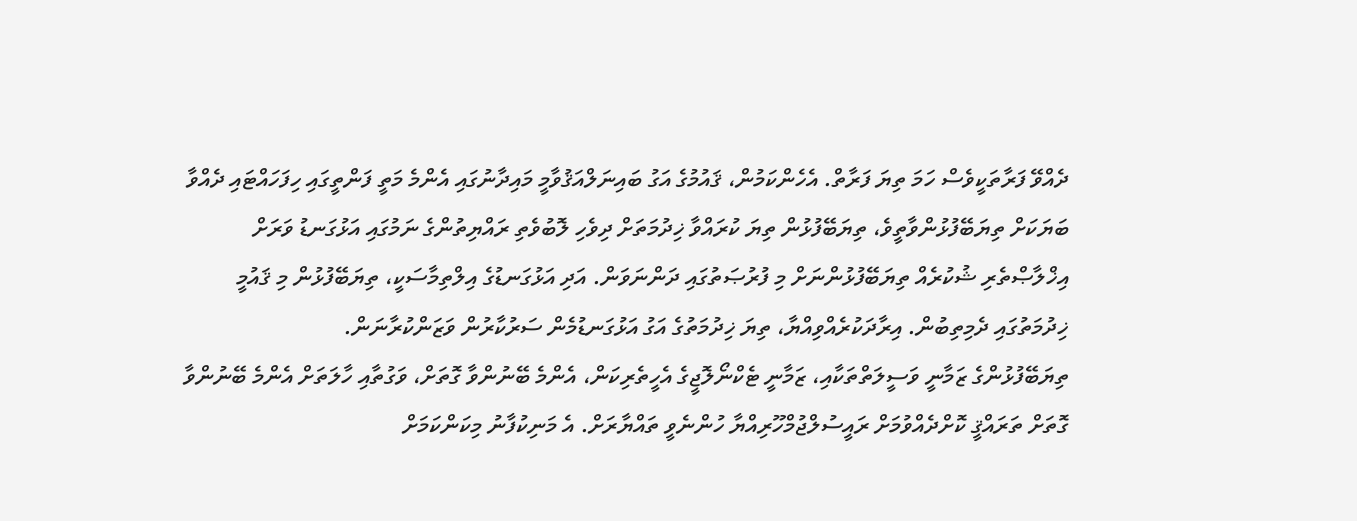ދެއްވޭ ފަރާތަކީވެސް ހަމަ ތިޔަ ފަރާތް. އެހެންކަމުން، ޤައުމުގެ އަގު ބައިނަލްއަޤުވާމީ މައިދާނުގައި އެންމެ މަތީ ފަންތީގައި ހިފަހައްޓައި ދެއްވާ ބަޔަކަށް ތިޔަބޭފުޅުންވާތީވެ، ތިޔަބޭފުޅުން ތިޔަ ކުރައްވާ ޚިދުމަތަށް ދިވެހި ލޮބުވެތި ރައްޔިތުންގެ ނަމުގައި އަޅުގަނޑު ވަރަށް އިޚްލާޞްތެރި ޝުކުރެއް ތިޔަބޭފުޅުންނަށް މި ފުރުޞަތުގައި ދަންނަވަން. އަދި އަޅުގަނޑުގެ އިލްތިމާސަކީ، ތިޔަބޭފުޅުން މި ޤައުމީ ޚިދުމަތުގައި ދެމިތިބުން. އިރާދަކުރެއްވިއްޔާ، ތިޔަ ޚިދުމަތުގެ އަގު އަޅުގަނޑުމެން ސަރުކާރުން ވަޒަންކުރާނަން.
ތިޔަބޭފުޅުންގެ ޒަމާނީ ވަސީލަތްތަކާއި، ޒަމާނީ ޓެކްނޯލޮޖީގެ އެހީތެރިކަން، އެންމެ ބޭނުންވާ ގޮތަށް، ވަގުތާއި ހާލަތަށް އެންމެ ބޭނުންވާ ގޮތަށް ތަރައްޤީ ކޮށްދެއްވުމަށް ރައީސުލްޖުމްހޫރިއްޔާ ހުންނެވީ ތައްޔާރަށް. އެ މަނިކުފާނު މިކަންކަމަށް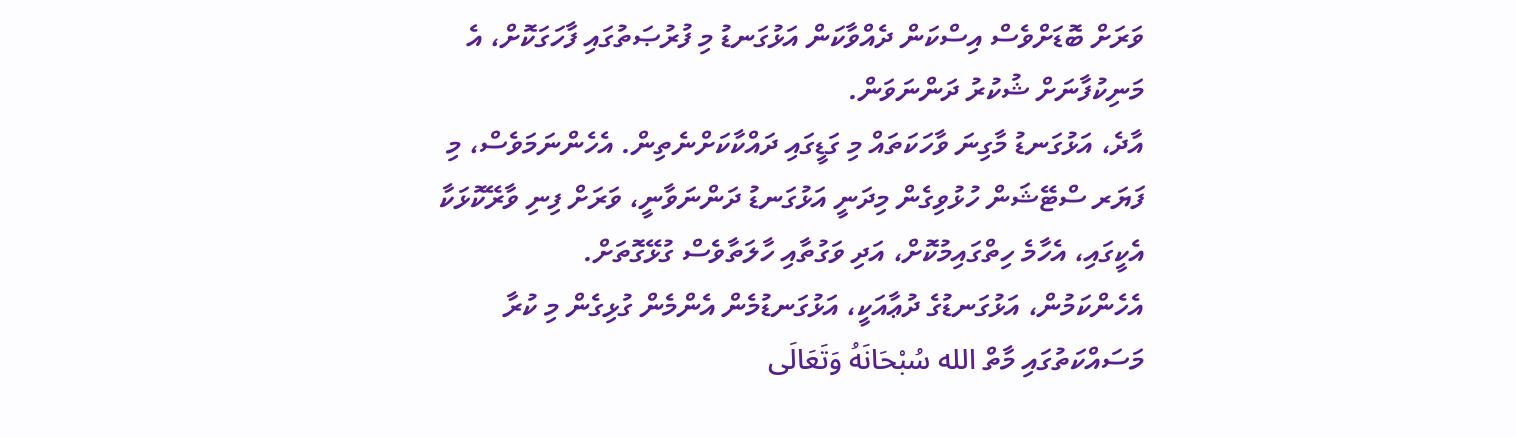ވަރަށް ބޮޑަށްވެސް އިސްކަން ދެއްވާކަން އަޅުގަނޑު މި ފުރުޞަތުގައި ފާހަގަކޮށް، އެ މަނިކުފާނަށް ޝުކުރު ދަންނަވަން.
އާދެ، އަޅުގަނޑު މާގިނަ ވާހަކަތައް މި ގަޑީގައި ދައްކާކަށްނެތިން. އެހެންނަމަވެސް، މި ފަޔަރ ސްޓޭޝަން ހުޅުވިގެން މިދަނީ އަޅުގަނޑު ދަންނަވާނީ، ވަރަށް ފިނި ވާރޭކޮޅަކާ އެކީގައި، އެހާމެ ހިތްގައިމުކޮށް، އަދި ވަގުތާއި ހާލަތާވެސް ގުޅޭގޮތަށް.
އެހެންކަމުން، އަޅުގަނޑުގެ ދުޢާއަކީ، އަޅުގަނޑުމެން އެންމެން ގުޅިގެން މި ކުރާ މަސައްކަތުގައި މާތް الله سُبْحَانَهُ وَتَعَالَى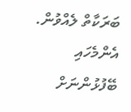ބަރަކާތް ލެއްވުން.
އެންމެހައި ބޭފުޅުންނަށް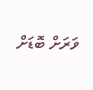ވަރަށް ބޮޑަށް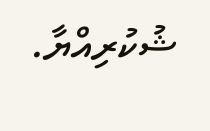ޝުކުރިއްޔާ.